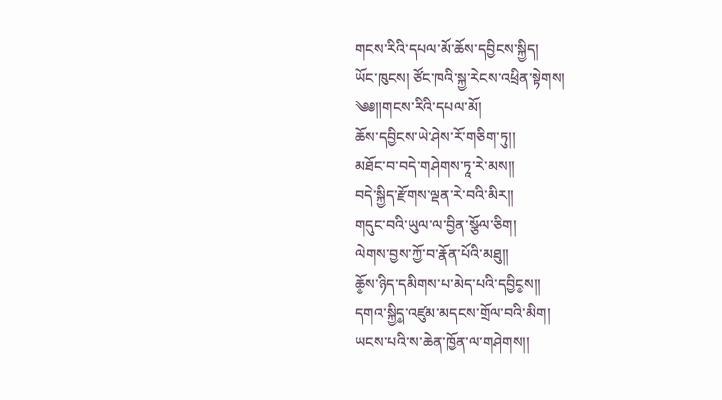གངས་རིའི་དཔལ་མོ་ཆོས་དབྱིངས་སྐྱིད།
ཡོང་ཁུངས། ཙོང་ཁའི་སྐྱ་རེངས་འཕྲིན་སྟེགས།
༄༅༎གངས་རིའི་དཔལ་མོ།
ཆོས་དབྱིངས་ཡེ་ཤེས་རོ་གཅིག་ཏུ།།
མཐོང་བ་བདེ་གཤེགས་ཏཱ་རེ་མས།།
བདེ་སྐྱིད་རྫོགས་ལྡན་རེ་བའི་མིར།།
གདུང་བའི་ཡུལ་ལ་བྱིན་སྩོལ་ཅིག།
ལེགས་བྱས་ཀྱོ་བ་རྣོན་པོའི་མཐུ།།
ཆོ༵ས་ཉིད་དམིགས་པ་མེད་པའི་དབྱིང༵ས།།
དགའ་སྐྱིད༵་འཛུམ་མདངས་གྲོལ་བའི་མིག།
ཡངས་པའི་ས་ཆེན་ཁྱོན་ལ་གཤེགས།།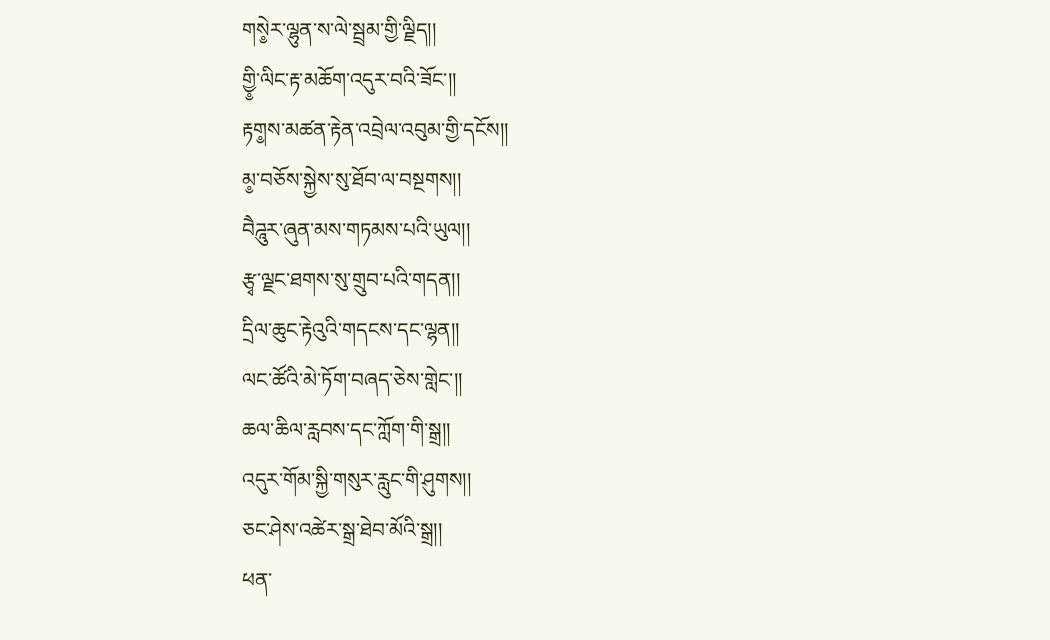གསེ༵ར་ལྷུན་ས་ལེ་སྦྲམ་གྱི་ལྗིད།།
གྱི༵་ལིང་རྟ་མཆོག་འདུར་བའི་ཟོང་།།
རྟག༵ས་མཚན་རྟེན་འབྲེལ་འབུམ་གྱི་དངོས།།
མ༵་བཅོས་སྐྱེས་སུ་ཐོབ་ལ་བསྔགས།།
བཻཌཱུར་ཞུན་མས་གཏམས་པའི་ཡུལ།།
རྩྭ་ལྗང་ཐགས་སུ་གྲུབ་པའི་གདན།།
དྲིལ་ཆུང་རྟེའུའི་གདངས་དང་ལྷན།།
ལང་ཚོའི་མེ་ཏོག་བཞད་ཅེས་གླེང་།།
ཆལ་ཆིལ་རླབས་དང་ཀློག་གི་སྒྲ།།
འདུར་གོམ་སྐྱི་གསུར་རླུང་གི་ཤུགས།།
ཅང་ཤེས་འཚེར་སྒྲ་ཐེབ་མོའི་སྒྲ།།
ཕན་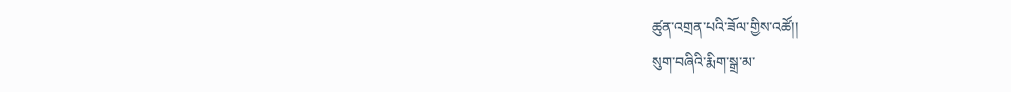ཚུན་འགྲན་པའི་ཟོལ་གྱིས་འཚོ།།
སུག་བཞིའི་རྨིག་སྒྲ་མ་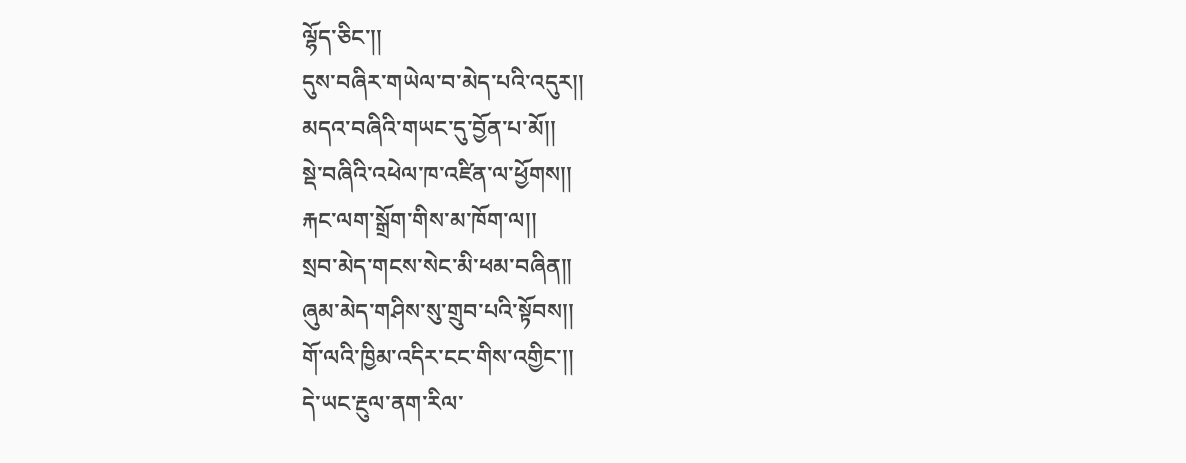ལྷོད་ཅིང་།།
དུས་བཞིར་གཡེལ་བ་མེད་པའི་འདུར།།
མདའ་བཞིའི་གཡང་དུ་བྱོན་པ་མོ།།
སྡེ་བཞིའི་འཕེལ་ཁ་འཛིན་ལ་ཕྱོགས།།
རྐང་ལག་སྒྲོག་གིས་མ་ཁོག་ལ།།
སྲབ་མེད་གངས་སེང་མི་ཕམ་བཞིན།།
ཞུམ་མེད་གཤིས་སུ་གྲུབ་པའི་སྟོབས།།
གོ་ལའི་ཁྱིམ་འདིར་ངང་གིས་འགྱིང་།།
དེ་ཡང་རྔུལ་ནག་རིལ་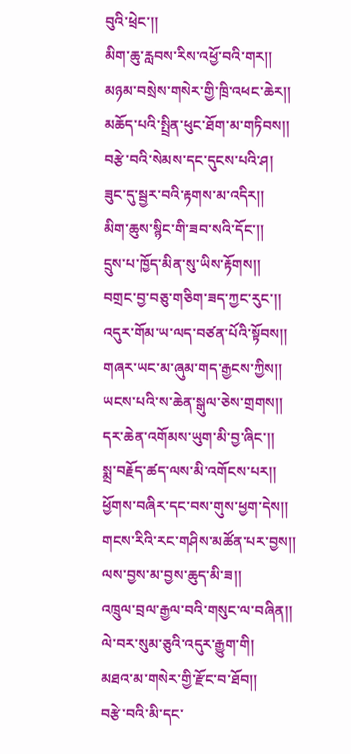བུའི་ཕྲེང་།།
མིག་ཆུ་རླབས་རིས་འཕྱོ་བའི་གར།།
མཉམ་བསྲེས་གསེར་གྱི་ཁྲི་འཕང་ཆེར།།
མཆོད་པའི་སྤྲིན་ཕུང་ཐོག་མ་གཏིབས།།
བརྩེ་བའི་སེམས་དང་དུངས་པའི་ཤ།
ཟུང་དུ་སྦྱར་བའི་རྟགས་མ་འདིར།།
མིག་ཆུས་སྙིང་གི་ཟབ་སའི་དོང་།།
དྲུས་པ་ཁྱོད་མིན་སུ་ཡིས་རྟོགས།།
བགྲང་བྱ་བཅུ་གཅིག་ཟད་ཀྱང་རུང་།།
འདུར་གོམ་ཡ་ལད་བཙན་པོའི་སྟོབས།།
གཞར་ཡང་མ་ཞུམ་གད་རྒྱངས་ཀྱིས།།
ཡངས་པའི་ས་ཆེན་སྒུལ་ཅེས་གྲགས།།
དར་ཆེན་འགོམས་ཡུག་མི་བྱ་ཞིང་།།
སྨྲ་བརྗོད་ཚད་ལས་མི་འགོངས་པར།།
ཕྱོགས་བཞིར་དང་བས་གུས་ཕྱག་དེས།།
གངས་རིའི་རང་གཤིས་མཚོན་པར་བྱས།།
ལས་བྱས་མ་བྱས་ཆུད་མི་ཟ།།
འཁྲུལ་བྲལ་རྒྱལ་བའི་གསུང་ལ་བཞིན།།
ལེ་བར་སུམ་ཅུའི་འདུར་རྒྱུག་གི།
མཐའ་མ་གསེར་གྱི་རྫོང་བ་ཐོབ།།
བརྩེ་བའི་མི་དང་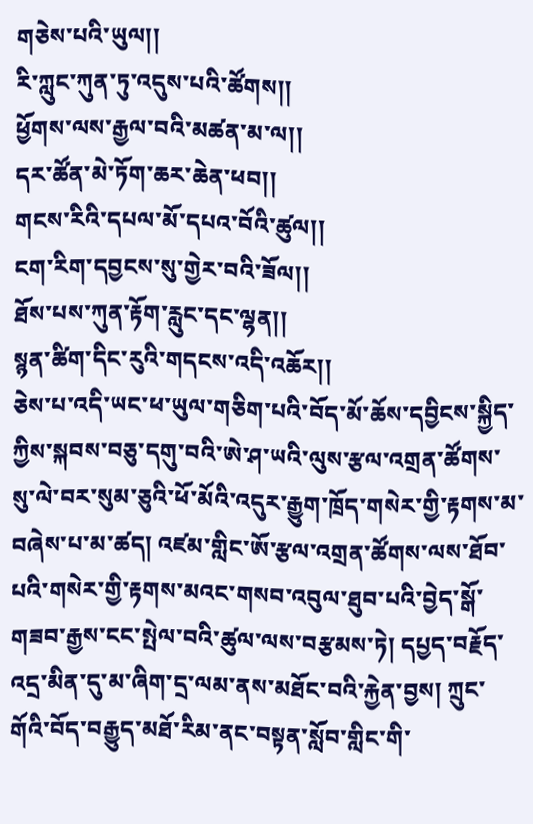གཅེས་པའི་ཡུལ།།
རི་ཀླུང་ཀུན་ཏུ་འདུས་པའི་ཚོགས།།
ཕྱོགས་ལས་རྒྱལ་བའི་མཚན་མ་ལ།།
དར་ཚོན་མེ་ཏོག་ཆར་ཆེན་ཕབ།།
གངས་རིའི་དཔལ་མོ་དཔའ་བོའི་ཚུལ།།
ངག་རིག་དབྱངས་སུ་གྱེར་བའི་ཟོལ།།
ཐོས་པས་ཀུན་རྟོག་རླུང་དང་ལྷན།།
སྙན་ཚིག་དིང་རུའི་གདངས་འདི་འཆོར།།
ཅེས་པ་འདི་ཡང་ཕ་ཡུལ་གཅིག་པའི་བོད་མོ་ཆོས་དབྱིངས་སྐྱིད་ཀྱིས་སྐབས་བཅུ་དགུ་བའི་ཨེ་ཤ་ཡའི་ལུས་རྩལ་འགྲན་ཚོགས་སུ་ལེ་བར་སུམ་ཅུའི་ཕོ་མོའི་འདུར་རྒྱུག་ཁྲོད་གསེར་གྱི་རྟགས་མ་བཞེས་པ་མ་ཚད། འཛམ་གླིང་ཨོ་རྩལ་འགྲན་ཚོགས་ལས་ཐོབ་པའི་གསེར་གྱི་རྟགས་མའང་གསབ་འབུལ་ཐུབ་པའི་བྱེད་སྒོ་གཟབ་རྒྱས་ངང་སྤེལ་བའི་ཚུལ་ལས་བརྩམས་ཏེ། དཔྱད་བརྗོད་འདྲ་མིན་དུ་མ་ཞིག་དྲ་ལམ་ནས་མཐོང་བའི་རྐྱེན་བྱས། ཀྲུང་གོའི་བོད་བརྒྱུད་མཐོ་རིམ་ནང་བསྟན་སློབ་གླིང་གི་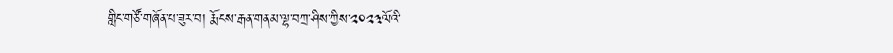གླིང་གཙོ་གཞོན་པ་ཟུར་བ། རྨོངས་རྒན་གནམ་ལྷ་བཀྲ་ཤིས་ཀྱིས་༢༠༢༣ལོའི་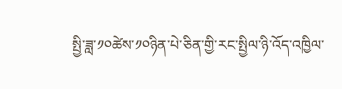སྤྱི་ཟླ་༡༠ཚེས་༡༠ཉིན་པེ་ཅིན་གྱི་རང་སྤྱིལ་ཉི་འོད་འཁྱིལ་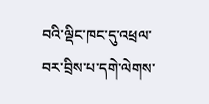བའི་ལྡིང་ཁང་དུ་འཕྲལ་བར་བྲིས་པ་དགེ་ལེགས་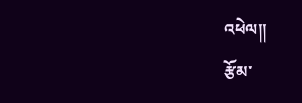འཕེལ།།
རྩོམ་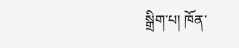སྒྲིག་པ། ཁོན་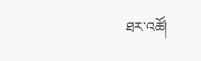ཐར་འཚོ།